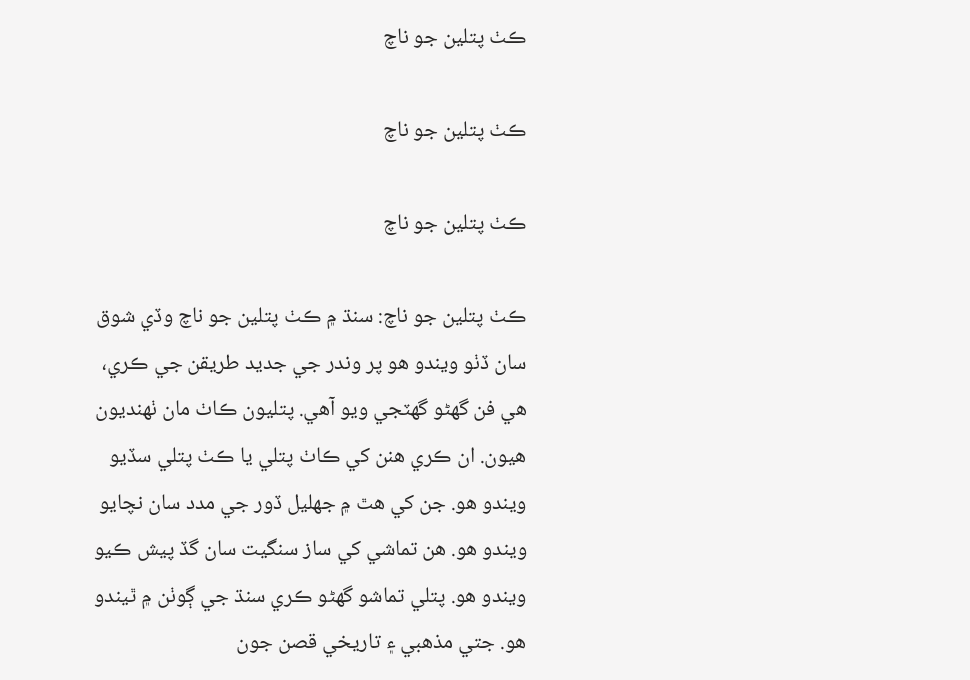ڪٺ پتلين جو ناچ

ڪٺ پتلين جو ناچ

ڪٺ پتلين جو ناچ

ڪٺ پتلين جو ناچ: سنڌ ۾ ڪٺ پتلين جو ناچ وڏي شوق سان ڏٺو ويندو هو پر وندر جي جديد طريقن جي ڪري، هي فن گهڻو گهٽجي ويو آهي. پتليون ڪاٺ مان ٺھنديون هيون. ان ڪري هنن کي ڪاٺ پتلي يا ڪٺ پتلي سڏيو ويندو هو. جن کي هٿ ۾ جهليل ڏور جي مدد سان نچايو ويندو هو. هن تماشي کي ساز سنگيت سان گڏ پيش ڪيو ويندو هو. پتلي تماشو گهڻو ڪري سنڌ جي ڳوٺن ۾ ٿيندو هو. جتي مذهبي ۽ تاريخي قصن جون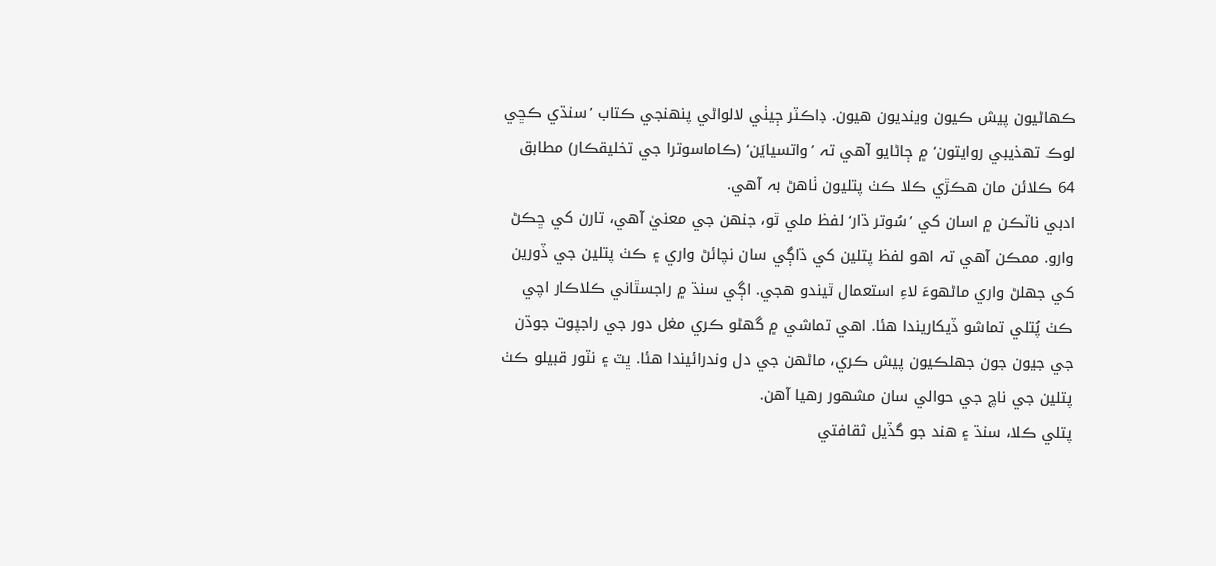ڪھاڻيون پيش ڪيون وينديون هيون. ڊاڪٽر ڄيٺي لالواڻي پنھنجي ڪتاب ’سنڌي ڪڇي لوڪ تھذيبي روايتون‘ ۾ ڄاڻايو آهي تہ ’واتسيايَن‘ (ڪاماسوترا جي تخليقڪار) مطابق 64 ڪلائن مان هڪڙي ڪلا ڪٺ پتليون ٺاهڻ بہ آهي.
ادبي ناٽڪن ۾ اسان کي ’سُوتر ڌار‘ لفظ ملي ٿو، جنھن جي معنيٰ آهي، تارن کي ڇڪڻ وارو. ممڪن آهي تہ اهو لفظ پتلين کي ڌاڳي سان نچائڻ واري ۽ ڪٺ پتلين جي ڏورين کي جهلڻ واري ماڻهوءَ لاءِ استعمال ٿيندو هجي. اڳي سنڌ ۾ راجسٿاني ڪلاڪار اچي ڪٺ پُتلي تماشو ڏيکاريندا هئا. اهي تماشي ۾ گهڻو ڪري مغل دور جي راجپوت جوڌن جي جيون جون جهلڪيون پيش ڪري، ماڻهن جي دل وندرائيندا هئا. ڀٽ ۽ نٽور قبيلو ڪٺ پتلين جي ناچ جي حوالي سان مشھور رهيا آهن.
پتلي ڪلا، سنڌ ۽ هند جو گڏيل ثقافتي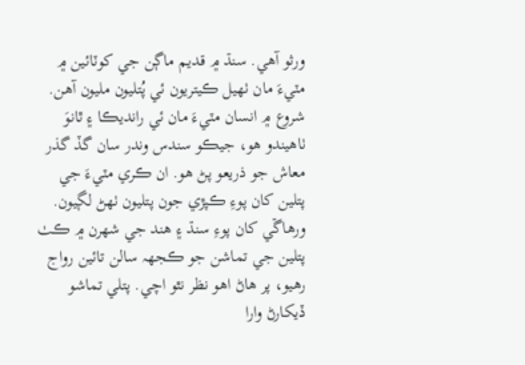ورثو آهي. سنڌ ۾ قديم ماڳن جي کوٽائين ۾ مٽيءَ مان ٺھيل ڪيتريون ئي پُتليون مليون آهن. شروع ۾ انسان مٽيءَ مان ئي رانديڪا ۽ ٿانوَ ٺاهيندو هو، جيڪو سندس وندر سان گڏ گذر معاش جو ذريعو پڻ هو. ان ڪري مٽيءَ جي پتلين کان پوءِ ڪپڙي جون پتليون ٺھڻ لڳيون. ورهاڱي کان پوءِ سنڌ ۽ هند جي شھرن ۾ ڪٺ پتلين جي تماشن جو ڪجهہ سالن تائين رواج رهيو، پر هاڻ اهو نظر نٿو اچي. پتلي تماشو ڏيکارڻ وارا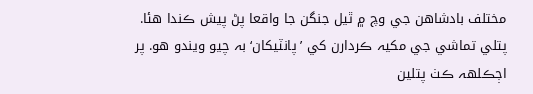مختلف بادشاهن جي وچ ۾ ٿيل جنگن جا واقعا پڻ پيش ڪندا هئا. پتلي تماشي جي مکيہ ڪردارن کي ’پانٽيکان‘ بہ چيو ويندو هو. پر اڄڪلھہ ڪٺ پتلين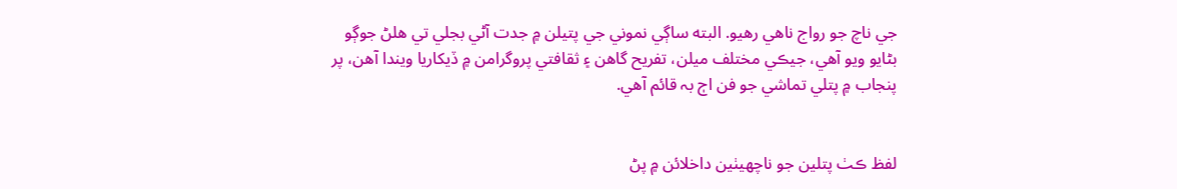جي ناچ جو رواج ناهي رهيو. البته ساڳي نموني جي پتيلن ۾ جدت آڻي بجلي تي هلڻ جوڳو بڻايو ويو آهي، جيڪي مختلف ميلن، تفريح گاهن ۽ ثقافتي پروگرامن ۾ ڏيکاريا ويندا آهن، پر پنجاب ۾ پتلي تماشي جو فن اڄ بہ قائم آهي.


لفظ ڪٺ پتلين جو ناچھيٺين داخلائن ۾ پڻ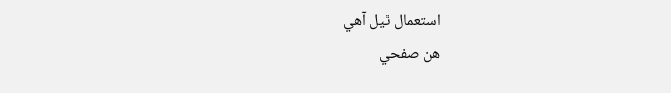استعمال ٿيل آھي
هن صفحي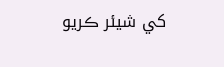کي شيئر ڪريو